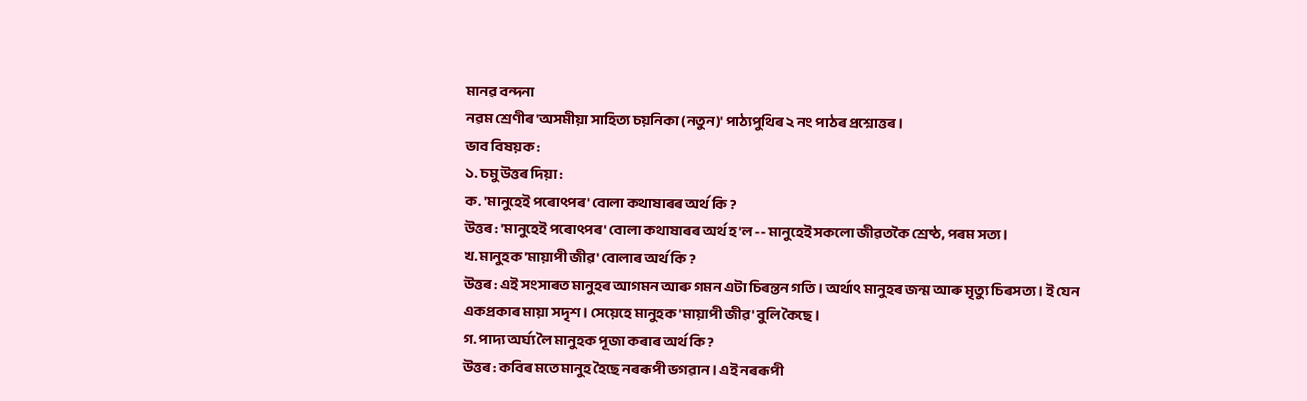মানৱ বন্দনা
নৱম শ্ৰেণীৰ 'অসমীয়া সাহিত্য চয়নিকা (নতুন)' পাঠ্যপুথিৰ ২ নং পাঠৰ প্ৰশ্নোত্তৰ ।
ভাব বিষয়ক :
১. চমু উত্তৰ দিয়া :
ক. 'মানুহেই পৰোৎপৰ' বোলা কথাষাৰৰ অৰ্থ কি ?
উত্তৰ : 'মানুহেই পৰোৎপৰ' বোলা কথাষাৰৰ অৰ্থ হ'ল -- মানুহেই সকলো জীৱতকৈ শ্ৰেষ্ঠ, পৰম সত্য ।
খ. মানুহক 'মায়াপী জীৱ' বোলাৰ অৰ্থ কি ?
উত্তৰ : এই সংসাৰত মানুহৰ আগমন আৰু গমন এটা চিৰন্তন গতি । অৰ্থাৎ মানুহৰ জন্ম আৰু মৃত্যু চিৰসত্য । ই যেন একপ্ৰকাৰ মায়া সদৃশ । সেয়েহে মানুহক 'মায়াপী জীৱ' বুলি কৈছে ।
গ. পাদ্য অৰ্ঘ্য লৈ মানুহক পূজা কৰাৰ অৰ্থ কি ?
উত্তৰ : কবিৰ মতে মানুহ হৈছে নৰৰূপী ভগৱান । এই নৰৰূপী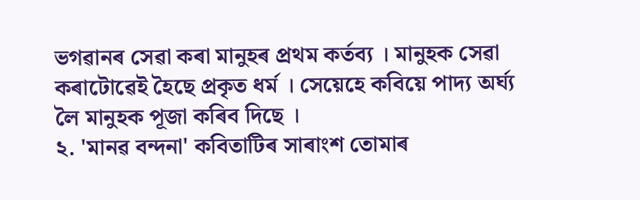ভগৱানৰ সেৱা কৰা মানুহৰ প্ৰথম কৰ্তব্য । মানুহক সেৱা কৰাটোৱেই হৈছে প্ৰকৃত ধৰ্ম । সেয়েহে কবিয়ে পাদ্য অৰ্ঘ্য লৈ মানুহক পূজা কৰিব দিছে ।
২. 'মানৱ বন্দনা' কবিতাটিৰ সাৰাংশ তোমাৰ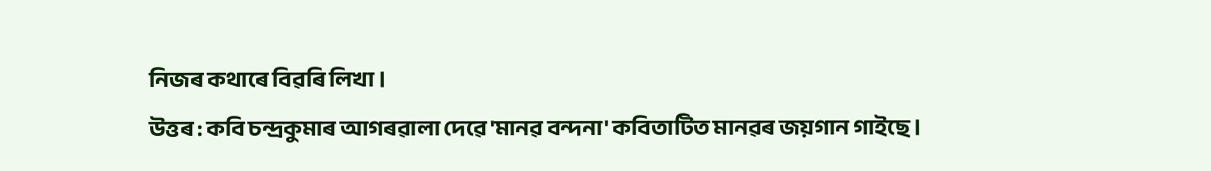নিজৰ কথাৰে বিৱৰি লিখা ।
উত্তৰ : কবি চন্দ্ৰকুমাৰ আগৰৱালা দেৱে 'মানৱ বন্দনা' কবিতাটিত মানৱৰ জয়গান গাইছে ।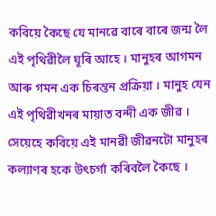কবিয়ে কৈছে যে মানৱে বাৰে বাৰে জন্ম লৈ এই পৃথিৱীলৈ ঘূৰি আহে । মানুহৰ আগমন আৰু গমন এক চিৰন্তন প্ৰক্ৰিয়া । মানুহ যেন এই পৃথিৱীখনৰ মায়াত বন্দী এক জীৱ । সেয়েহে কবিয়ে এই মানৱী জীৱনটো মানুহৰ কল্যাণৰ হকে উৎচৰ্গা কৰিবলৈ কৈছে ।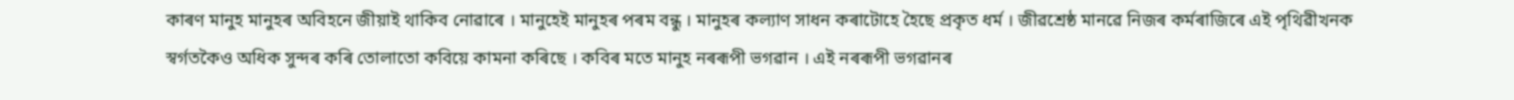কাৰণ মানুহ মানুহৰ অবিহনে জীয়াই থাকিব নোৱাৰে । মানুহেই মানুহৰ পৰম বন্ধু । মানুহৰ কল্যাণ সাধন কৰাটোহে হৈছে প্ৰকৃত ধৰ্ম । জীৱশ্ৰেষ্ঠ মানৱে নিজৰ কৰ্মৰাজিৰে এই পৃথিৱীখনক স্বৰ্গতকৈও অধিক সুন্দৰ কৰি তোলাতো কবিয়ে কামনা কৰিছে । কবিৰ মতে মানুহ নৰৰূপী ভগৱান । এই নৰৰূপী ভগৱানৰ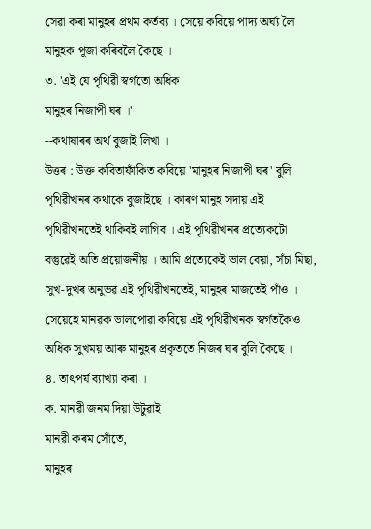সেৱা কৰা মানুহৰ প্ৰথম কৰ্তব্য । সেয়ে কবিয়ে পাদ্য অৰ্ঘ্য লৈ মানুহক পূজা কৰিবলৈ কৈছে ।
৩. 'এই যে পৃথিৱী স্বৰ্গতো অধিক
মানুহৰ নিজাপী ঘৰ ।'
--কথাষাৰৰ অৰ্থ বুজাই লিখা ।
উত্তৰ : উক্ত কবিতাফাঁকিত কবিয়ে 'মানুহৰ নিজাপী ঘৰ' বুলি পৃথিৱীখনৰ কথাকে বুজাইছে । কাৰণ মানুহ সদায় এই পৃথিৱীখনতেই থাকিবই লাগিব । এই পৃথিৱীখনৰ প্ৰত্যেকটো বস্তুৱেই অতি প্ৰয়োজনীয় । আমি প্ৰত্যেকেই ভাল বেয়া, সঁচা মিছা, সুখ-দুখৰ অনুভৱ এই পৃথিৱীখনতেই, মানুহৰ মাজতেই পাঁও । সেয়েহে মানৱক ভালপোৱা কবিয়ে এই পৃথিৱীখনক স্বৰ্গতকৈও অধিক সুখময় আৰু মানুহৰ প্ৰকৃততে নিজৰ ঘৰ বুলি কৈছে ।
৪. তাৎপৰ্য ব্যাখ্যা কৰা ।
ক. মানৱী জনম দিয়া উটুৱাই
মানৱী কৰম সোঁতে,
মানুহৰ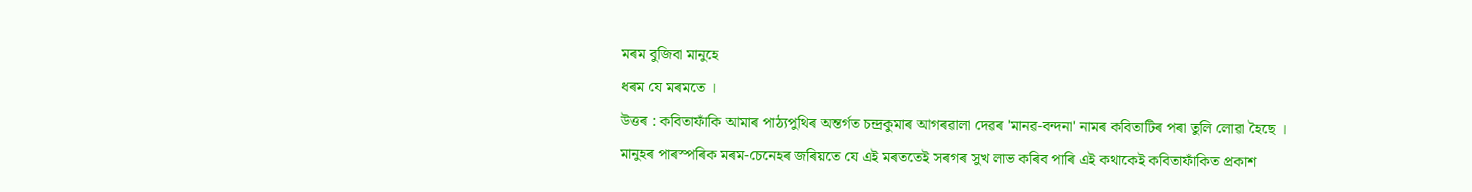মৰম বুজিবা মানুহে
ধৰম যে মৰমতে ।
উত্তৰ : কবিতাফাঁকি আমাৰ পাঠ্যপুথিৰ অন্তৰ্গত চন্দ্ৰকুমাৰ আগৰৱালা দেৱৰ 'মানৱ-বন্দনা' নামৰ কবিতাটিৰ পৰা তুলি লোৱা হৈছে ।
মানুহৰ পাৰস্পৰিক মৰম-চেনেহৰ জৰিয়তে যে এই মৰততেই সৰগৰ সুখ লাভ কৰিব পাৰি এই কথাকেই কবিতাফাঁকিত প্ৰকাশ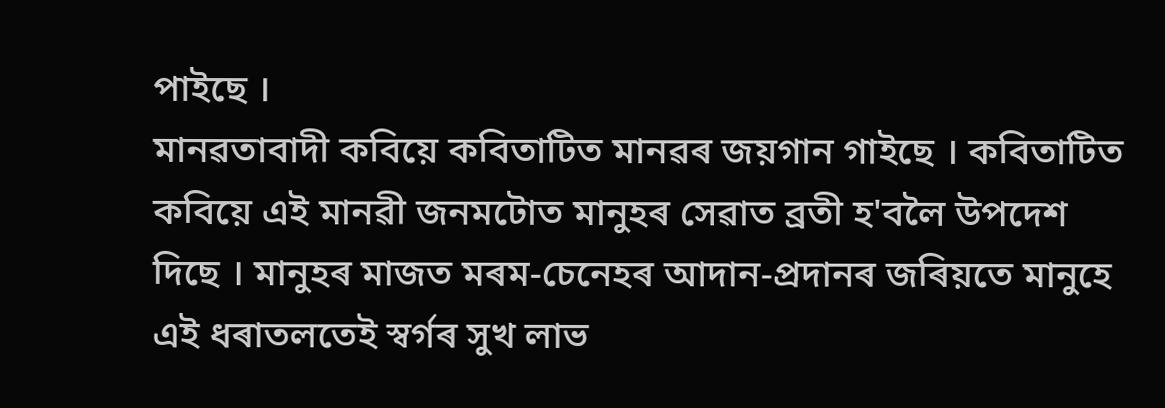পাইছে ।
মানৱতাবাদী কবিয়ে কবিতাটিত মানৱৰ জয়গান গাইছে । কবিতাটিত কবিয়ে এই মানৱী জনমটোত মানুহৰ সেৱাত ব্ৰতী হ'বলৈ উপদেশ দিছে । মানুহৰ মাজত মৰম-চেনেহৰ আদান-প্ৰদানৰ জৰিয়তে মানুহে এই ধৰাতলতেই স্বৰ্গৰ সুখ লাভ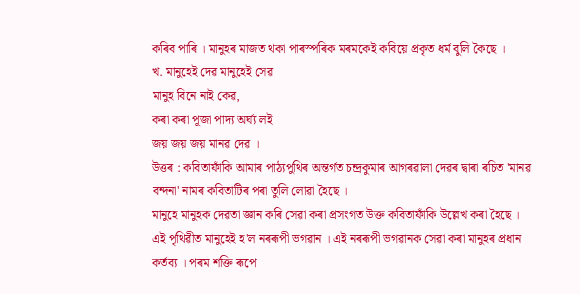কৰিব পাৰি । মানুহৰ মাজত থকা পাৰস্পৰিক মৰমকেই কবিয়ে প্ৰকৃত ধৰ্ম বুলি কৈছে ।
খ. মানুহেই দেৱ মানুহেই সেৱ
মানুহ বিনে নাই কেৱ,
কৰা কৰা পূজা পাদ্য অৰ্ঘ্য লই
জয় জয় জয় মানৱ দেৱ ।
উত্তৰ : কবিতাফাঁকি আমাৰ পাঠ্যপুথিৰ অন্তৰ্গত চন্দ্ৰকুমাৰ আগৰৱালা দেৱৰ দ্বাৰা ৰচিত 'মানৱ বন্দনা' নামৰ কবিতাটিৰ পৰা তুলি লোৱা হৈছে ।
মানুহে মানুহক দেৱতা জ্ঞান কৰি সেৱা কৰা প্ৰসংগত উক্ত কবিতাফাঁকি উল্লেখ কৰা হৈছে ।
এই পৃথিৱীত মানুহেই হ'ল নৰৰূপী ভগৱান । এই নৰৰূপী ভগৱানক সেৱা কৰা মানুহৰ প্ৰধান কৰ্তব্য । পৰম শক্তি ৰূপে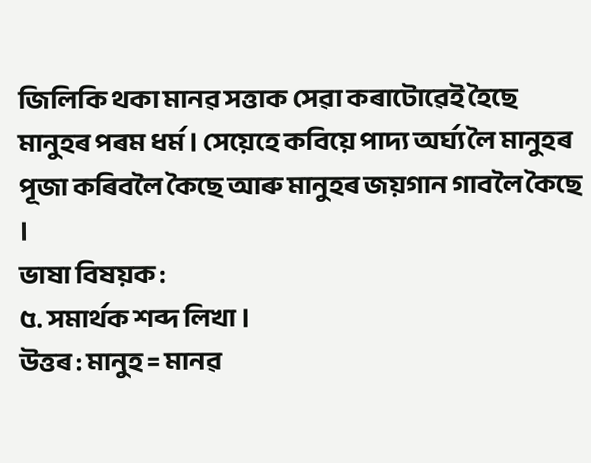জিলিকি থকা মানৱ সত্তাক সেৱা কৰাটোৱেই হৈছে মানুহৰ পৰম ধৰ্ম । সেয়েহে কবিয়ে পাদ্য অৰ্ঘ্য লৈ মানুহৰ পূজা কৰিবলৈ কৈছে আৰু মানুহৰ জয়গান গাবলৈ কৈছে ।
ভাষা বিষয়ক :
৫. সমাৰ্থক শব্দ লিখা ।
উত্তৰ : মানুহ = মানৱ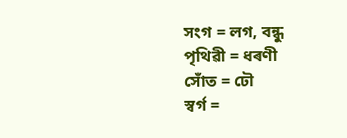সংগ = লগ, বন্ধু
পৃথিৱী = ধৰণী
সোঁত = ঢৌ
স্বৰ্গ =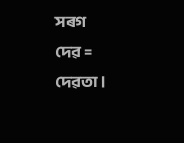সৰগ
দেৱ = দেৱতা ।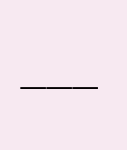___